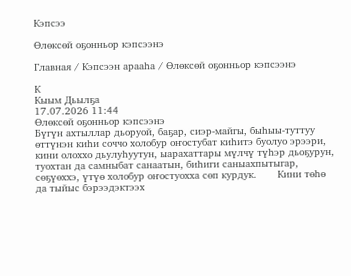Кэпсээ

Өлөксөй оҕонньор кэпсээнэ

Главная / Кэпсээн арааһа / Өлөксөй оҕонньор кэпсээнэ

К
Кыым Дьылҕа
17.07.2026 11:44
Өлөксөй оҕонньор кэпсээнэ
Бүгүн ахтыллар дьоруой, баҕар, сиэр-майгы, быһыы-туттуу өттүнэн киһи соччо холобур оҥостубат киһитэ буолуо эрээри, кини олоххо дьулуһуутун, ыарахаттары мүлчү түһэр дьоҕурун, туохтан да самныбат санаатын, биһиги саныахпытыгар, сөҕүөххэ, үтүө холобур оҥостуохха сөп курдук.       Кини төһө да тыйыс бэрээдэктээх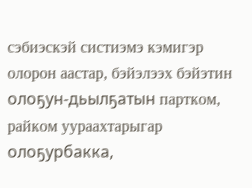сэбиэскэй систиэмэ кэмигэр олорон аастар, бэйэлээх бэйэтин олоҕун-дьылҕатын партком, райком уураахтарыгар олоҕурбакка,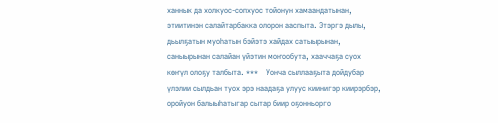ханнык да холкуос-сопхуос тойонун хамаандатынан, этиитинэн салайтарбакка олорон ааспыта. Этэргэ дылы, дьылҕатын муоһатын бэйэтэ хайдах сатыырынан, саныырынан салайан үйэтин моҥообута, хааччаҕа суох көҥүл олоҕу талбыта. ***    Уонча сыллааҕыта дойдубар үлэлии сылдьан туох эрэ наадаҕа улуус киинигэр киирэрбэр, оройуон балыыһатыгар сытар биир оҕонньорго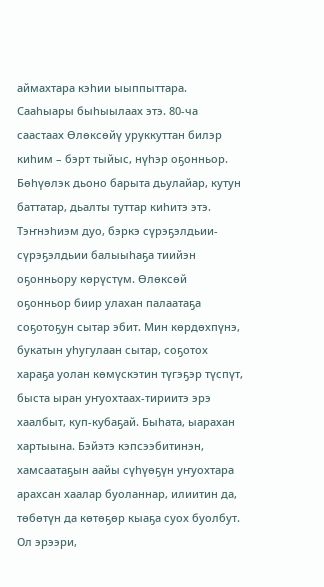аймахтара кэһии ыыппыттара. Сааһыары быһыылаах этэ. 80-ча саастаах Өлөксөйү уруккуттан билэр киһим – бэрт тыйыс, нүһэр оҕонньор. Бөһүөлэк дьоно барыта дьулайар, кутун баттатар, дьалты туттар киһитэ этэ. Тэҥнэһиэм дуо, бэркэ сүрэҕэлдьии-сүрэҕэлдьии балыыһаҕа тиийэн оҕонньору көрүстүм. Өлөксөй оҕонньор биир улахан палаатаҕа соҕотоҕун сытар эбит. Мин көрдөхпүнэ, букатын уһугулаан сытар, соҕотох хараҕа уолан көмүскэтин түгэҕэр түспүт, быста ыран уҥуохтаах-тириитэ эрэ хаалбыт, куп-кубаҕай. Быһата, ыарахан хартыына. Бэйэтэ кэпсээбитинэн, хамсаатаҕын аайы сүһүөҕүн уҥуохтара арахсан хаалар буоланнар, илиитин да, төбөтүн да көтөҕөр кыаҕа суох буолбут. Ол эрээри,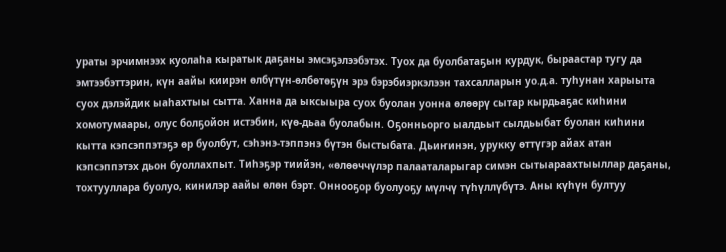ураты эрчимнээх куолаһа кыратык даҕаны эмсэҕэлээбэтэх. Туох да буолбатаҕын курдук, быраастар тугу да эмтээбэттэрин, күн аайы киирэн өлбүтүн-өлбөтөҕүн эрэ бэрэбиэркэлээн тахсалларын уо.д.а. туһунан харыыта суох дэлэйдик ыаһахтыы сытта. Ханна да ыксыыра суох буолан уонна өлөөрү сытар кырдьаҕас киһини хомотумаары, олус болҕойон истэбин, күө-дьаа буолабын. Оҕонньорго ыалдьыт сылдьыбат буолан киһини кытта кэпсэппэтэҕэ өр буолбут, сэһэнэ-тэппэнэ бүтэн быстыбата. Дьиҥинэн, урукку өттүгэр айах атан кэпсэппэтэх дьон буоллахпыт. Тиһэҕэр тиийэн, «өлөөччүлэр палааталарыгар симэн сытыараахтыыллар даҕаны, тохтууллара буолуо, кинилэр аайы өлөн бэрт. Оннооҕор буолуоҕу мүлчү түһүллүбүтэ. Аны күһүн бултуу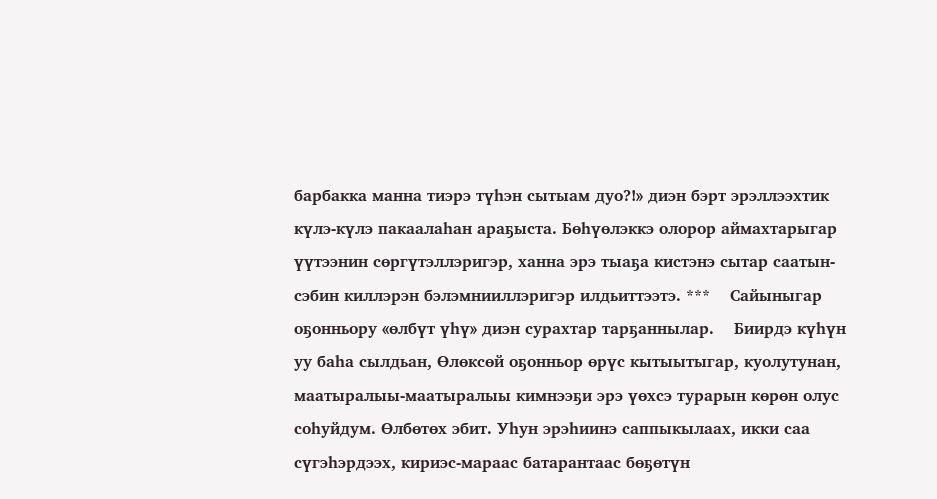барбакка манна тиэрэ түһэн сытыам дуо?!» диэн бэрт эрэллээхтик күлэ-күлэ пакаалаһан араҕыста. Бөһүөлэккэ олорор аймахтарыгар үүтээнин сөргүтэллэригэр, ханна эрэ тыаҕа кистэнэ сытар саатын-сэбин киллэрэн бэлэмнииллэригэр илдьиттээтэ. ***    Сайыныгар оҕонньору «өлбүт үһү» диэн сурахтар тарҕаннылар.    Биирдэ күһүн уу баһа сылдьан, Өлөксөй оҕонньор өрүс кытыытыгар, куолутунан, маатыралыы-маатыралыы кимнээҕи эрэ үөхсэ турарын көрөн олус соһуйдум. Өлбөтөх эбит. Уһун эрэһиинэ саппыкылаах, икки саа сүгэһэрдээх, кириэс-мараас батарантаас бөҕөтүн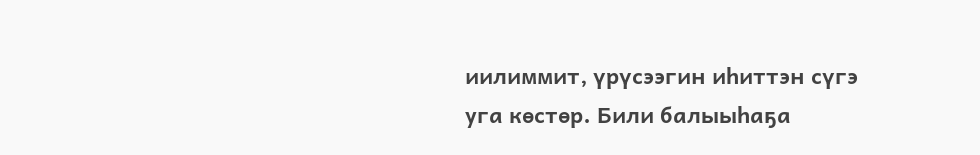иилиммит, үрүсээгин иһиттэн сүгэ уга көстөр. Били балыыһаҕа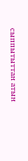сыппытыттан атын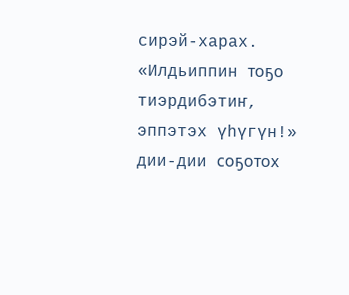сирэй-харах. «Илдьиппин тоҕо тиэрдибэтиҥ, эппэтэх үһүгүн!» дии-дии соҕотох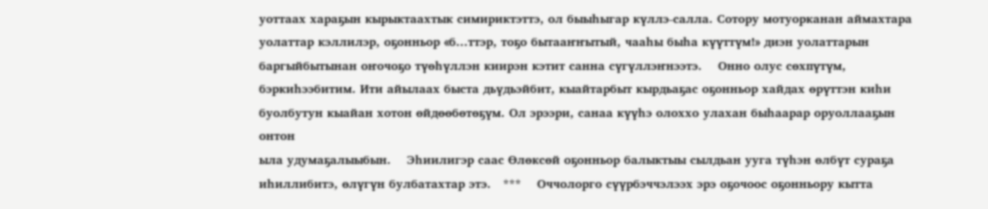уоттаах хараҕын кырыктаахтык симириктэттэ, ол быыһыгар күллэ-салла. Сотору мотуорканан аймахтара уолаттар кэллилэр, оҕонньор «б...ттэр, тоҕо бытааҥҥытый, чааһы быһа күүттүм!» диэн уолаттарын баргыйбытынан оҥочоҕо түөһүллэн киирэн кэтит санна сүгүллэҥнээтэ.    Онно олус сөхпүтүм, бэркиһээбитим. Ити айылаах быста дьүдьэйбит, кыайтарбыт кырдьаҕас оҕонньор хайдах өрүттэн киһи буолбутун кыайан хотон өйдөөбөтөҕүм. Ол эрээри, санаа күүһэ олоххо улахан быһаарар оруоллааҕын онтон
ыла удумаҕалыыбын.    Эһиилигэр саас Өлөксөй оҕонньор балыктыы сылдьан ууга түһэн өлбүт сураҕа иһиллибитэ, өлүгүн булбатахтар этэ.   ***    Оччолорго сүүрбэччэлээх эрэ оҕочоос оҕонньору кытта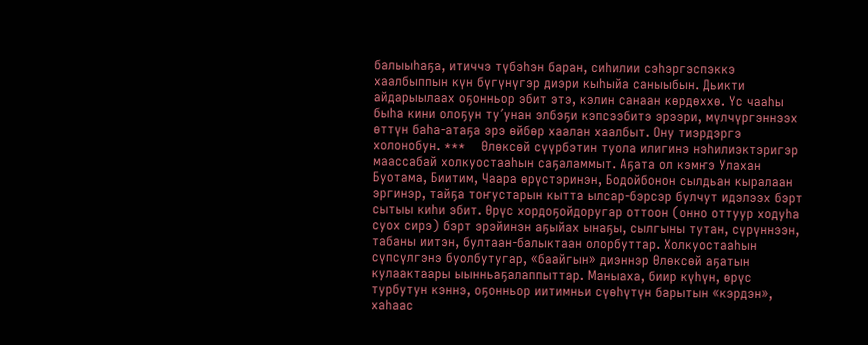балыыһаҕа, итиччэ түбэһэн баран, сиһилии сэһэргэспэккэ хаалбыппын күн бүгүнүгэр диэри кыһыйа саныыбын. Дьикти айдарыылаах оҕонньор эбит этэ, кэлин санаан көрдөххө. Үс чааһы быһа кини олоҕун ту´унан элбэҕи кэпсээбитэ эрээри, мүлчүргэннээх өттүн баһа-атаҕа эрэ өйбөр хаалан хаалбыт. Ону тиэрдэргэ холонобун. ***    Өлөксөй сүүрбэтин туола илигинэ нэһилиэктэригэр маассабай холкуостааһын саҕаламмыт. Аҕата ол кэмҥэ Улахан Буотама, Биитим, Чаара өрүстэринэн, Бодойбонон сылдьан кыралаан эргинэр, тайҕа тоҥустарын кытта ылсар-бэрсэр булчут идэлээх бэрт сытыы киһи эбит. Өрүс хордоҕойдоругар оттоон (онно оттуур ходуһа суох сирэ) бэрт эрэйинэн аҕыйах ынаҕы, сылгыны тутан, сүрүннээн, табаны иитэн, бултаан-балыктаан олорбуттар. Холкуостааһын сүпсүлгэнэ буолбутугар, «баайгын» диэннэр Өлөксөй аҕатын кулаактаары ыынньаҕалаппыттар. Маныаха, биир күһүн, өрүс турбутун кэннэ, оҕонньор иитимньи сүөһүтүн барытын «кэрдэн», хаһаас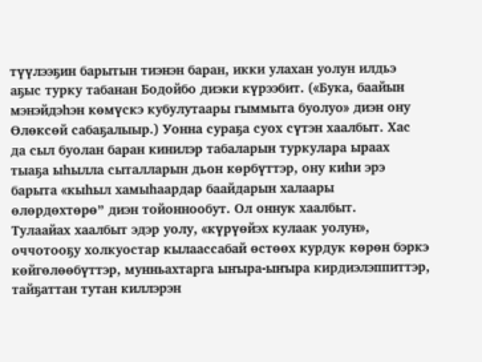түүлээҕин барытын тиэнэн баран, икки улахан уолун илдьэ аҕыс турку табанан Бодойбо диэки күрээбит. («Бука, баайын мэнэйдэһэн көмүскэ кубулутаары гыммыта буолуо» диэн ону Өлөксөй сабаҕалыыр.) Уонна сураҕа суох сүтэн хаалбыт. Хас да сыл буолан баран кинилэр табаларын туркулара ыраах тыаҕа ыһылла сыталларын дьон көрбүттэр, ону киһи эрэ барыта «кыһыл хамыһаардар баайдарын халаары өлөрдөхтөрө” диэн тойоннообут. Ол оннук хаалбыт.    Тулаайах хаалбыт эдэр уолу, «күрүөйэх кулаак уолун», оччотооҕу холкуостар кылаассабай өстөөх курдук көрөн бэркэ көйгөлөөбүттэр, мунньахтарга ыҥыра-ыҥыра кирдиэлэппиттэр, тайҕаттан тутан киллэрэн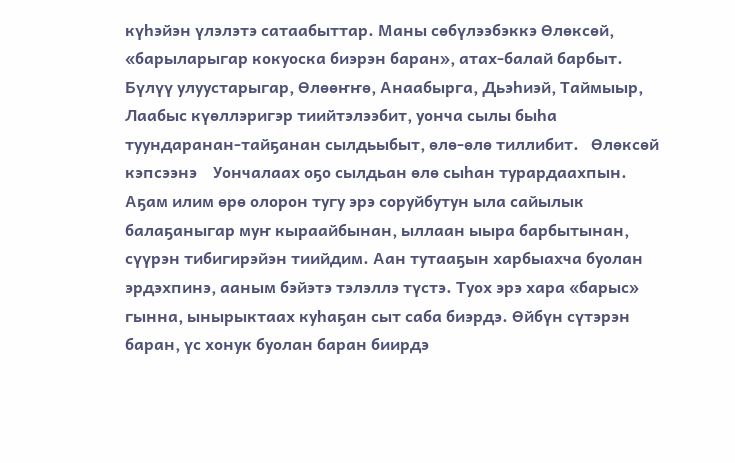күһэйэн үлэлэтэ сатаабыттар. Маны сөбүлээбэккэ Өлөксөй, «барыларыгар кокуоска биэрэн баран», атах-балай барбыт. Бүлүү улуустарыгар, Өлөөҥҥө, Анаабырга, Дьэһиэй, Таймыыр, Лаабыс күөллэригэр тиийтэлээбит, уонча сылы быһа туундаранан-тайҕанан сылдьыбыт, өлө-өлө тиллибит.   Өлөксөй кэпсээнэ    Уончалаах оҕо сылдьан өлө сыһан турардаахпын. Аҕам илим өрө олорон тугу эрэ соруйбутун ыла сайылык балаҕаныгар муҥ кыраайбынан, ыллаан ыыра барбытынан, сүүрэн тибигирэйэн тиийдим. Аан тутааҕын харбыахча буолан эрдэхпинэ, ааным бэйэтэ тэлэллэ түстэ. Туох эрэ хара «барыс» гынна, ынырыктаах куһаҕан сыт саба биэрдэ. Өйбүн сүтэрэн баран, үс хонук буолан баран биирдэ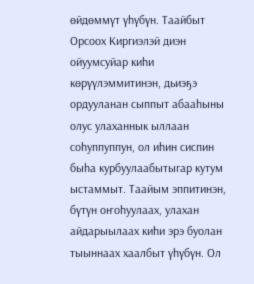өйдөммүт үһүбүн. Таайбыт Орсоох Киргиэлэй диэн ойуумсуйар киһи көрүүлэммитинэн, дьиэҕэ ордууланан сыппыт абааһыны олус улаханнык ыллаан соһуппуппун, ол иһин сиспин быһа курбуулаабытыгар кутум ыстаммыт. Таайым эппитинэн, бүтүн оҥоһуулаах, улахан айдарыылаах киһи эрэ буолан тыыннаах хаалбыт үһүбүн. Ол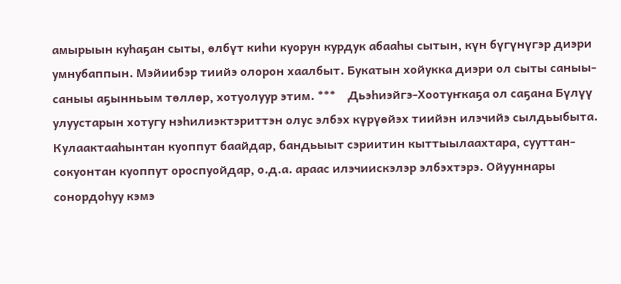амырыын куһаҕан сыты, өлбүт киһи куорун курдук абааһы сытын, күн бүгүнүгэр диэри умнубаппын. Мэйиибэр тиийэ олорон хаалбыт. Букатын хойукка диэри ол сыты саныы-саныы аҕынньым төллөр, хотуолуур этим. ***    Дьэһиэйгэ-Хоотуҥкаҕа ол саҕана Бүлүү улуустарын хотугу нэһилиэктэриттэн олус элбэх күрүөйэх тиийэн илэчийэ сылдьыбыта. Кулаактааһынтан куоппут баайдар, бандьыыт сэриитин кыттыылаахтара, сууттан-сокуонтан куоппут ороспуойдар, о.д.а. араас илэчиискэлэр элбэхтэрэ. Ойууннары сонордоһуу кэмэ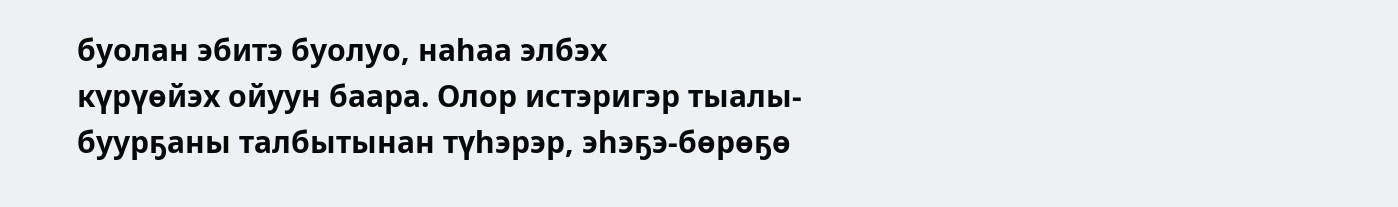буолан эбитэ буолуо, наһаа элбэх
күрүөйэх ойуун баара. Олор истэригэр тыалы-буурҕаны талбытынан түһэрэр, эһэҕэ-бөрөҕө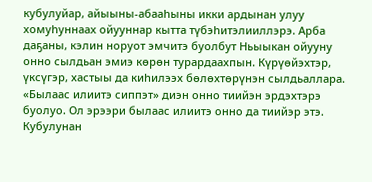кубулуйар, айыыны-абааһыны икки ардынан улуу хомуһуннаах ойууннар кытта түбэһитэлииллэрэ. Арба даҕаны, кэлин норуот эмчитэ буолбут Ньыыкан ойууну онно сылдьан эмиэ көрөн турардаахпын. Күрүөйэхтэр, үксүгэр, хастыы да киһилээх бөлөхтөрүнэн сылдьаллара. «Былаас илиитэ сиппэт» диэн онно тиийэн эрдэхтэрэ буолуо. Ол эрээри былаас илиитэ онно да тиийэр этэ. Кубулунан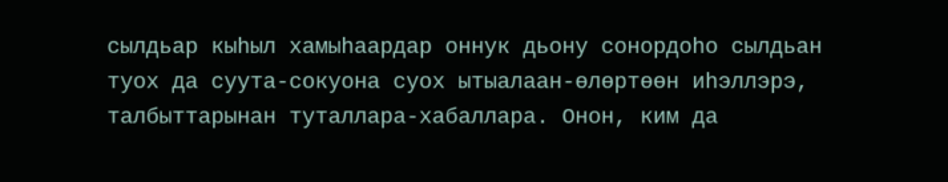сылдьар кыһыл хамыһаардар оннук дьону сонордоһо сылдьан туох да суута-сокуона суох ытыалаан-өлөртөөн иһэллэрэ, талбыттарынан туталлара-хабаллара. Онон, ким да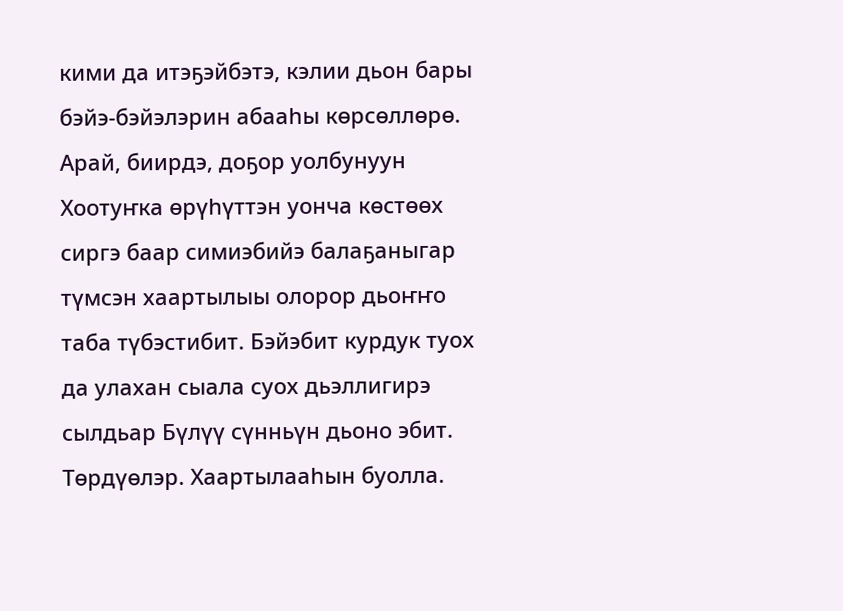кими да итэҕэйбэтэ, кэлии дьон бары бэйэ-бэйэлэрин абааһы көрсөллөрө.    Арай, биирдэ, доҕор уолбунуун Хоотуҥка өрүһүттэн уонча көстөөх сиргэ баар симиэбийэ балаҕаныгар түмсэн хаартылыы олорор дьоҥҥо таба түбэстибит. Бэйэбит курдук туох да улахан сыала суох дьэллигирэ сылдьар Бүлүү сүнньүн дьоно эбит. Төрдүөлэр. Хаартылааһын буолла.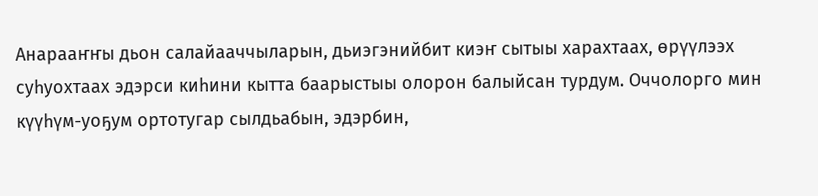Анарааҥҥы дьон салайааччыларын, дьиэгэнийбит киэҥ сытыы харахтаах, өрүүлээх суһуохтаах эдэрси киһини кытта баарыстыы олорон балыйсан турдум. Оччолорго мин күүһүм-уоҕум ортотугар сылдьабын, эдэрбин,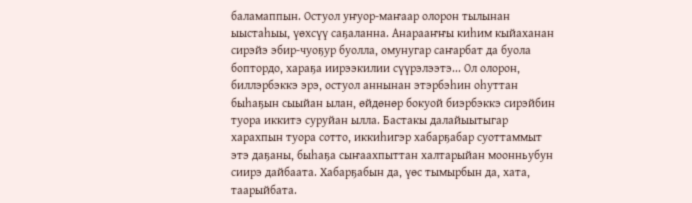баламаппын. Остуол уҥуор-маҥаар олорон тылынан ыыстаһыы, үөхсүү саҕаланна. Анарааҥҥы киһим кыйаханан сирэйэ эбир-чуоҕур буолла, омунугар саҥарбат да буола боптордо, хараҕа иирээкилии сүүрэлээтэ... Ол олорон, биллэрбэккэ эрэ, остуол аннынан этэрбэһин оһуттан быһаҕын сыыйан ылан, өйдөнөр бокуой биэрбэккэ сирэйбин туора иккитэ суруйан ылла. Бастакы далайыытыгар харахпын туора сотто, иккиһигэр хабарҕабар суоттаммыт этэ даҕаны, быһаҕа сыҥаахпыттан халтарыйан моонньубун сиирэ дайбаата. Хабарҕабын да, үөс тымырбын да, хата, таарыйбата.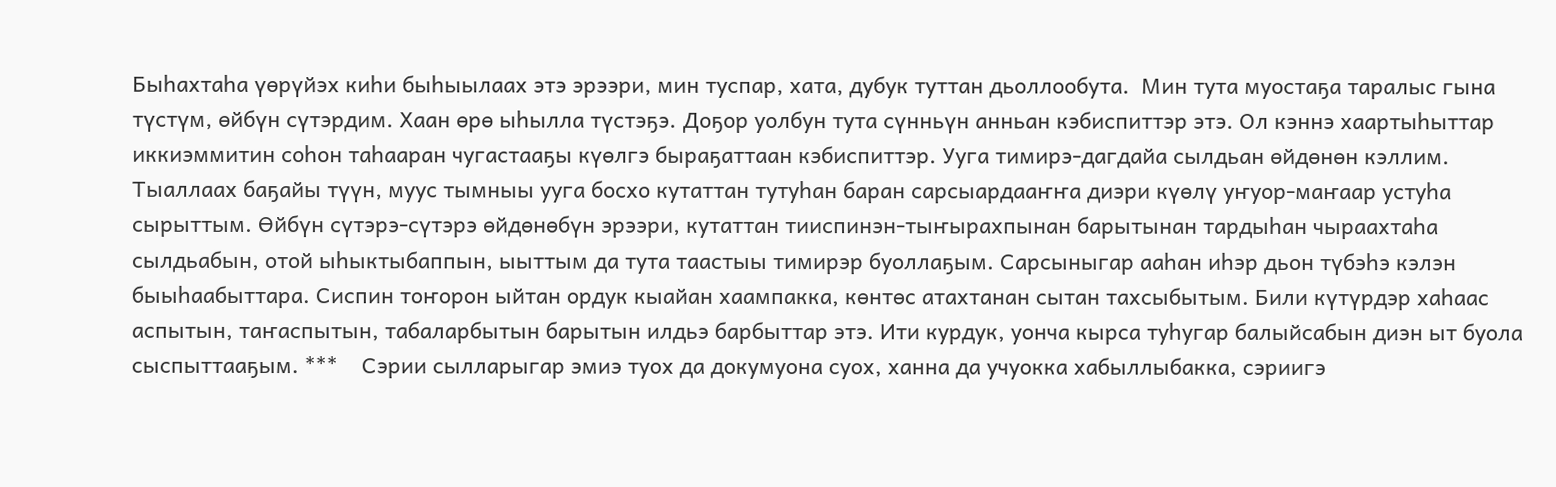Быһахтаһа үөрүйэх киһи быһыылаах этэ эрээри, мин туспар, хата, дубук туттан дьоллообута.  Мин тута муостаҕа таралыс гына түстүм, өйбүн сүтэрдим. Хаан өрө ыһылла түстэҕэ. Доҕор уолбун тута сүнньүн анньан кэбиспиттэр этэ. Ол кэннэ хаартыһыттар иккиэммитин соһон таһааран чугастааҕы күөлгэ быраҕаттаан кэбиспиттэр. Ууга тимирэ-дагдайа сылдьан өйдөнөн кэллим. Тыаллаах баҕайы түүн, муус тымныы ууга босхо кутаттан тутуһан баран сарсыардааҥҥа диэри күөлү уҥуор-маҥаар устуһа сырыттым. Өйбүн сүтэрэ-сүтэрэ өйдөнөбүн эрээри, кутаттан тииспинэн-тыҥырахпынан барытынан тардыһан чыраахтаһа сылдьабын, отой ыһыктыбаппын, ыыттым да тута таастыы тимирэр буоллаҕым. Сарсыныгар ааһан иһэр дьон түбэһэ кэлэн быыһаабыттара. Сиспин тоҥорон ыйтан ордук кыайан хаампакка, көнтөс атахтанан сытан тахсыбытым. Били күтүрдэр хаһаас аспытын, таҥаспытын, табаларбытын барытын илдьэ барбыттар этэ. Ити курдук, уонча кырса туһугар балыйсабын диэн ыт буола сыспыттааҕым. ***    Сэрии сылларыгар эмиэ туох да докумуона суох, ханна да учуокка хабыллыбакка, сэриигэ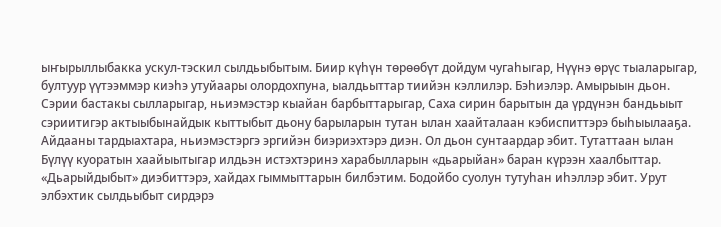ыҥырыллыбакка ускул-тэскил сылдьыбытым. Биир күһүн төрөөбүт дойдум чугаһыгар, Нүүнэ өрүс тыаларыгар, бултуур үүтээммэр киэһэ утуйаары олордохпуна, ыалдьыттар тиийэн кэллилэр. Бэһиэлэр. Амырыын дьон. Сэрии бастакы сылларыгар, ньиэмэстэр кыайан барбыттарыгар, Саха сирин барытын да үрдүнэн бандьыыт сэриитигэр актыыбынайдык кыттыбыт дьону барыларын тутан ылан хаайталаан кэбиспиттэрэ быһыылааҕа. Айдааны тардыахтара, ньиэмэстэргэ эргийэн биэриэхтэрэ диэн. Ол дьон сунтаардар эбит. Тутаттаан ылан Бүлүү куоратын хаайыытыгар илдьэн истэхтэринэ харабылларын «дьарыйан» баран күрээн хаалбыттар.
«Дьарыйдыбыт» диэбиттэрэ, хайдах гыммыттарын билбэтим. Бодойбо суолун тутуһан иһэллэр эбит. Урут элбэхтик сылдьыбыт сирдэрэ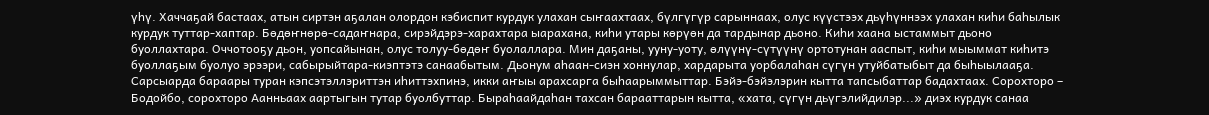үһү. Хаччаҕай бастаах, атын сиртэн аҕалан олордон кэбиспит курдук улахан сыҥаахтаах, бүлгүгүр сарыннаах, олус күүстээх дьүһүннээх улахан киһи баһылык курдук туттар-хаптар. Бөдөҥнөрө-садаҥнара, сирэйдэрэ-харахтара ыарахана, киһи утары көрүөн да тардынар дьоно. Киһи хаана ыстаммыт дьоно буоллахтара. Оччотооҕу дьон, уопсайынан, олус толуу-бөдөҥ буолаллара. Мин даҕаны, ууну-уоту, өлүүнү-сүтүүнү ортотунан ааспыт, киһи мыыммат киһитэ буоллаҕым буолуо эрээри, сабырыйтара-киэптэтэ санаабытым. Дьонум аһаан-сиэн хоннулар, хардарыта уорбалаһан сүгүн утуйбатыбыт да быһыылааҕа. Сарсыарда бараары туран кэпсэтэллэриттэн иһиттэхпинэ, икки аҥыы арахсарга быһаарыммыттар. Бэйэ-бэйэлэрин кытта тапсыбаттар бадахтаах. Сорохторо – Бодойбо, сорохторо Аанньаах аартыгын тутар буолбуттар. Быраһаайдаһан тахсан барааттарын кытта, «хата, сүгүн дьүгэлийдилэр...» диэх курдук санаа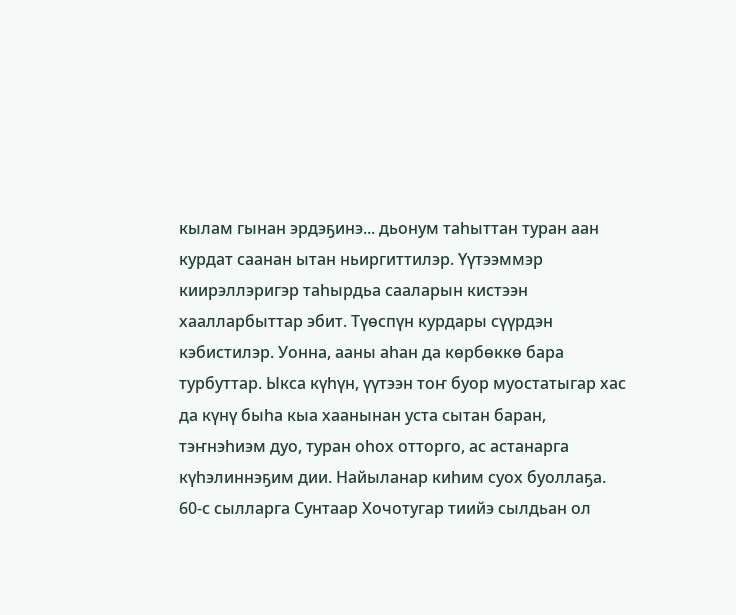кылам гынан эрдэҕинэ... дьонум таһыттан туран аан курдат саанан ытан ньиргиттилэр. Үүтээммэр киирэллэригэр таһырдьа сааларын кистээн хаалларбыттар эбит. Түөспүн курдары сүүрдэн кэбистилэр. Уонна, ааны аһан да көрбөккө бара турбуттар. Ыкса күһүн, үүтээн тоҥ буор муостатыгар хас да күнү быһа кыа хаанынан уста сытан баран, тэҥнэһиэм дуо, туран оһох отторго, ас астанарга күһэлиннэҕим дии. Найыланар киһим суох буоллаҕа.    60-с сылларга Сунтаар Хочотугар тиийэ сылдьан ол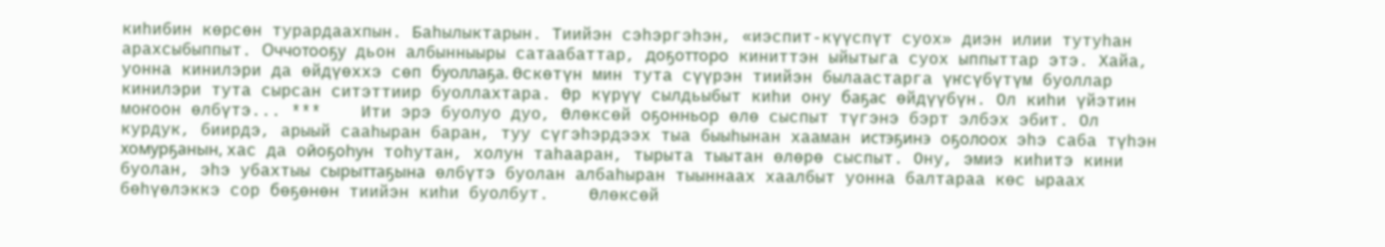киһибин көрсөн турардаахпын. Баһылыктарын. Тиийэн сэһэргэһэн, «иэспит-күүспүт суох» диэн илии тутуһан арахсыбыппыт. Оччотооҕу дьон албынныыры сатаабаттар, доҕотторо киниттэн ыйытыга суох ыппыттар этэ. Хайа, уонна кинилэри да өйдүөххэ сөп буоллаҕа. Өскөтүн мин тута сүүрэн тиийэн былаастарга үҥсүбүтүм буоллар кинилэри тута сырсан ситэттиир буоллахтара. Өр күрүү сылдьыбыт киһи ону баҕас өйдүүбүн. Ол киһи үйэтин моҥоон өлбүтэ... ***    Ити эрэ буолуо дуо, Өлөксөй оҕонньор өлө сыспыт түгэнэ бэрт элбэх эбит. Ол курдук, биирдэ, арыый сааһыран баран, туу сүгэһэрдээх тыа быыһынан хааман истэҕинэ оҕолоох эһэ саба түһэн хомурҕанын, хас да ойоҕоһун тоһутан, холун таһааран, тырыта тыытан өлөрө сыспыт. Ону, эмиэ киһитэ кини буолан, эһэ убахтыы сырыттаҕына өлбүтэ буолан албаһыран тыыннаах хаалбыт уонна балтараа көс ыраах бөһүөлэккэ сор бөҕөнөн тиийэн киһи буолбут.    Өлөксөй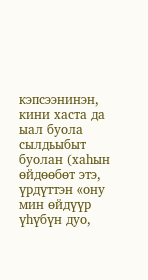кэпсээнинэн, кини хаста да ыал буола сылдьыбыт буолан (хаһын өйдөөбөт этэ, үрдүттэн «ону мин өйдүүр үһүбүн дуо,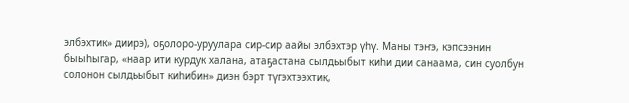элбэхтик» диирэ), оҕолоро-уруулара сир-сир аайы элбэхтэр үһү. Маны тэҥэ, кэпсээнин быыһыгар, «наар ити курдук халана, атаҕастана сылдьыбыт киһи дии санаама, син суолбун солонон сылдьыбыт киһибин» диэн бэрт түгэхтээхтик,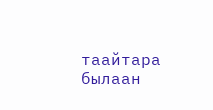таайтара былаан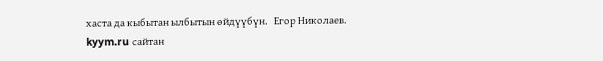хаста да кыбытан ылбытын өйдүүбүн.   Егор Николаев.
kyym.ru сайтан